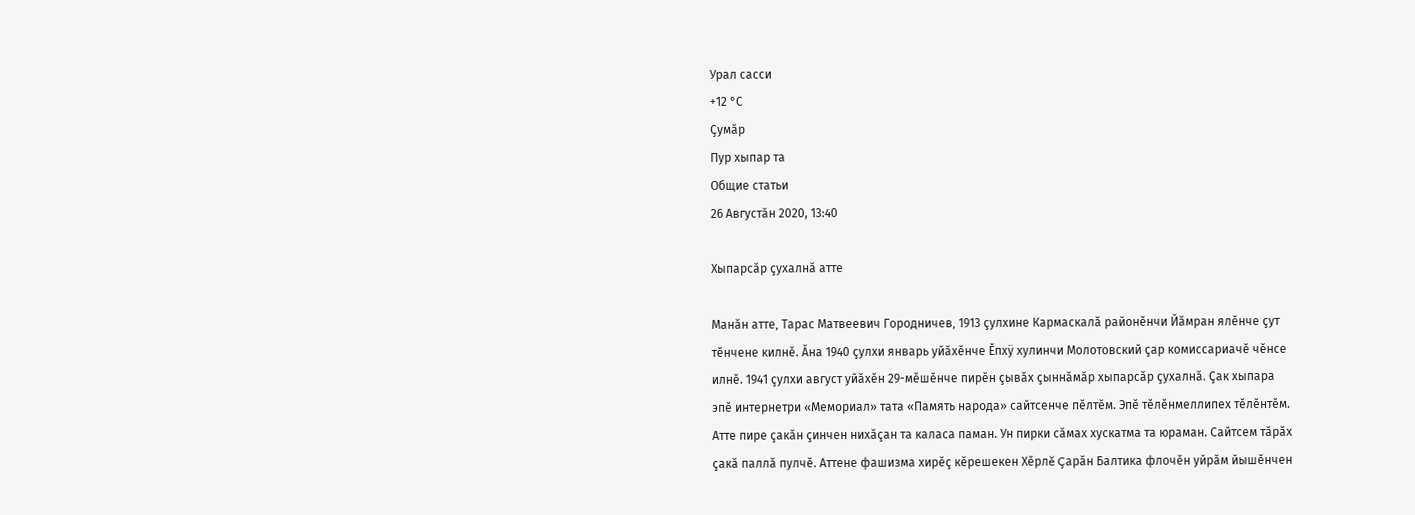Урал сасси
+12 °С
Ҫумӑр
Пур хыпар та
Общие статьи
26 Августӑн 2020, 13:40

Хыпарсăр çухалнă атте

Манăн атте‚ Тарас Матвеевич Городничев‚ 1913 çулхине Кармаскалă районĕнчи Йăмран ялĕнче çут тĕнчене килнĕ. Ăна 1940 çулхи январь уйăхĕнче Ĕпхÿ хулинчи Молотовский çар комиссариачĕ чĕнсе илнĕ. 1941 çулхи август уйăхĕн 29-мĕшĕнче пирĕн çывăх çыннăмăр хыпарсăр çухалнă. Çак хыпара эпĕ интернетри «Мемориал» тата «Память народа» сайтсенче пĕлтĕм. Эпĕ тĕлĕнмеллипех тĕлĕнтĕм. Атте пире çакăн çинчен нихăçан та каласа паман. Ун пирки сăмах хускатма та юраман. Сайтсем тăрăх çакă паллă пулчĕ. Аттене фашизма хирĕç кĕрешекен Хĕрлĕ Çарăн Балтика флочĕн уйрăм йышĕнчен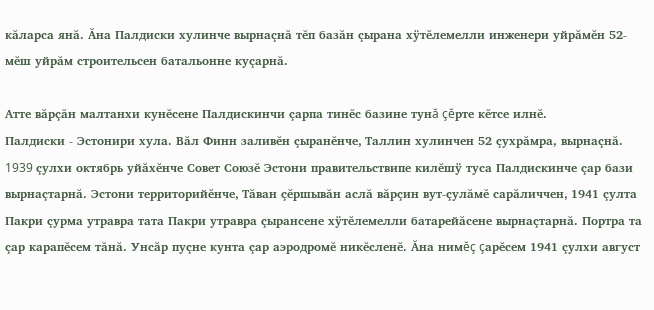кăларса янă. Ăна Палдиски хулинче вырнаçнă тĕп базăн çырана хÿтĕлемелли инженери уйрăмĕн 52-мĕш уйрăм строительсен батальонне куçарнă.

Атте вăрçăн малтанхи кунĕсене Палдискинчи çарпа тинĕс базине тунă çĕрте кĕтсе илнĕ.
Палдиски - Эстонири хула. Вăл Финн заливĕн çыранĕнче‚ Таллин хулинчен 52 çухрăмра, вырнаçнă. 1939 çулхи октябрь уйăхĕнче Совет Союзĕ Эстони правительствипе килĕшÿ туса Палдискинче çар бази вырнаçтарнă. Эстони территорийĕнче‚ Тăван çĕршывăн аслă вăрçин вут-çулăмĕ сарăличчен‚ 1941 çулта Пакри çурма утравра тата Пакри утравра çырансене хÿтĕлемелли батарейăсене вырнаçтарнă. Портра та çар карапĕсем тăнă. Унсăр пуçне кунта çар аэродромĕ никĕсленĕ. Ăна нимĕç çарĕсем 1941 çулхи август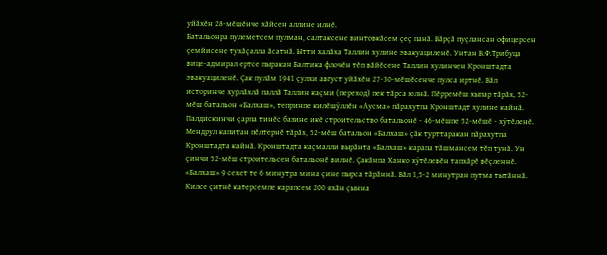уйăхĕн 28-мĕшĕнче хăйсен аллине илнĕ.
Батальонра пулеметсем пулман‚ салтаксене винтовкăсем çеç панă. Вăрçă пуçлансан офицерсен çемйисене тухăçалла ăсатнă. Ытти халăха Таллин хулине эвакуациленĕ. Унтан В.Ф.Трибуца вице-адмирал ертсе пыракан Балтика флочĕн тĕп вăйӗсене Таллин хулинчен Кронштадта эвакуациленĕ. Çак пулăм 1941 çулхи август уйăхĕн 27-30-мĕшĕсенче пулса иртнĕ. Вăл историнче хурлăхлă паллă Таллин каçми (переход) пек тăрса юлнă. Пĕрремĕш хыпар тăрăх, 52-мĕш батальон «Балхаш», тепринпе килĕшÿллĕн «Аусма» пăрахутпа Кронштадт хулине кайнă.
Палдискинчи çарпа тинĕс базине икĕ строительство батальонĕ - 46-мĕшпе 52-мĕшĕ - хÿтĕленĕ. Мендрул капитан пĕлтернĕ тăрăх‚ 52-мĕш батальон «Балхаш» çăк турттаракан пăрахутпа Кронштадта кайнă. Кронштадта каçмалли вырăнта «Балхаш» карапа тăшмансем тĕп тунă. Ун çинчи 52-мĕш строительсен батальонĕ вилнĕ. Çакăнпа Ханко хÿтĕлевĕн тапхăрĕ вĕçленнĕ.
«Балхаш» 9 сехет те 6 минутра мина çине пырса тăрăннă. Вăл 1‚5-2 минутран путма тытăннă. Килсе çитнĕ катерсемпе карапсем 200 яхăн çынна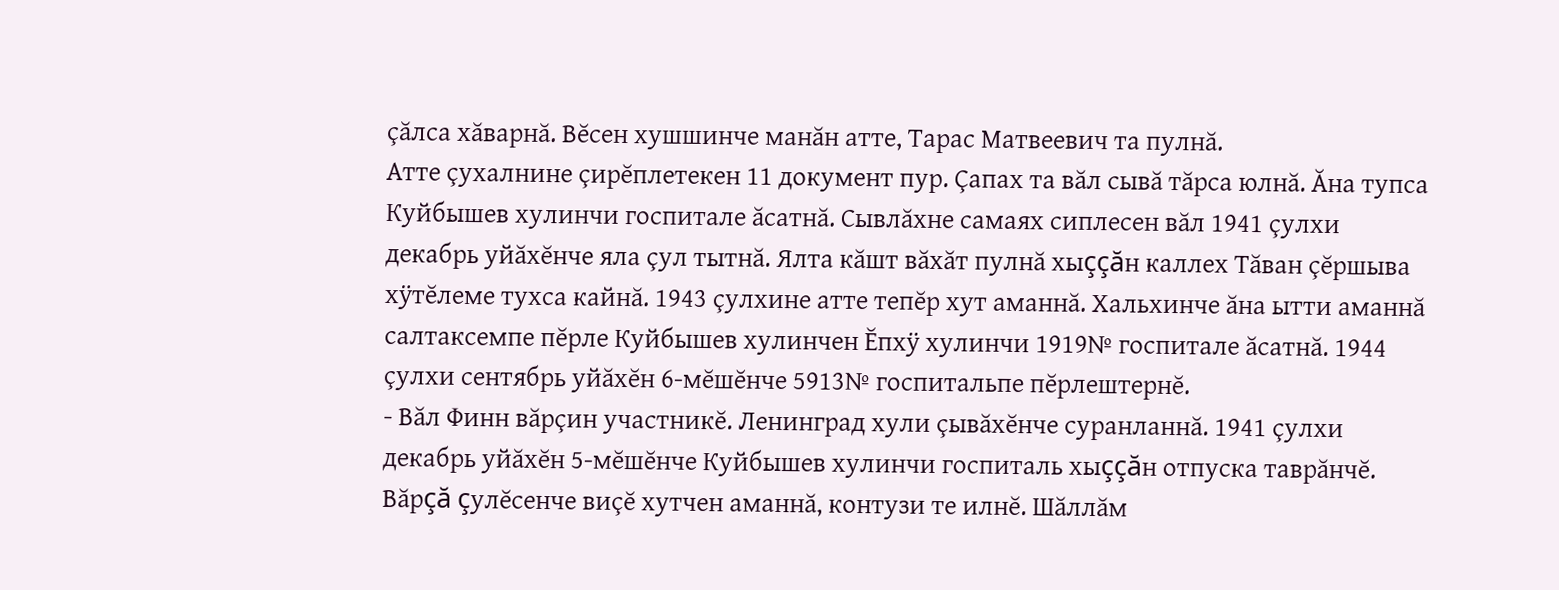çăлса хăварнă. Вĕсен хушшинче манăн атте‚ Тарас Матвеевич та пулнă.
Атте çухалнине çирĕплетекен 11 документ пур. Çапах та вăл сывă тăрса юлнă. Ăна тупса Куйбышев хулинчи госпитале ăсатнă. Сывлăхне самаях сиплесен вăл 1941 çулхи декабрь уйăхĕнче яла çул тытнă. Ялта кăшт вăхăт пулнă хыççăн каллех Тăван çĕршыва хÿтĕлеме тухса кайнă. 1943 çулхине атте тепĕр хут аманнă. Хальхинче ăна ытти аманнă салтаксемпе пĕрле Куйбышев хулинчен Ĕпхÿ хулинчи 1919№ госпитале ăсатнă. 1944 çулхи сентябрь уйăхĕн 6-мĕшĕнче 5913№ госпитальпе пĕрлештернĕ.
- Вăл Финн вăрçин участникĕ. Ленинград хули çывăхĕнче суранланнă. 1941 çулхи декабрь уйăхĕн 5-мĕшĕнче Куйбышев хулинчи госпиталь хыççăн отпуска таврăнчĕ. Вăрçă çулĕсенче виçĕ хутчен аманнă‚ контузи те илнĕ. Шăллăм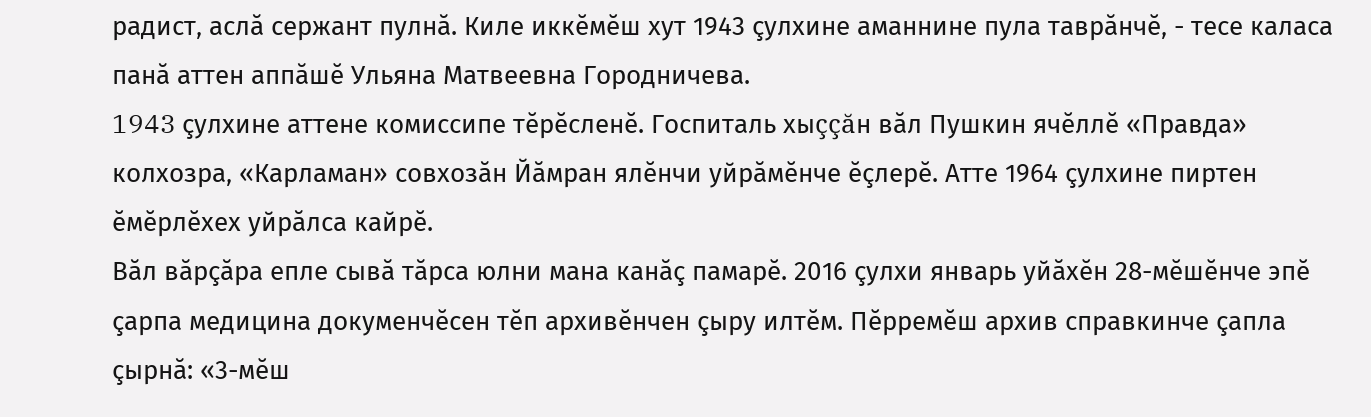радист‚ аслă сержант пулнă. Киле иккĕмĕш хут 1943 çулхине аманнине пула таврăнчĕ‚ - тесе каласа панă аттен аппăшĕ Ульяна Матвеевна Городничева.
1943 çулхине аттене комиссипе тĕрĕсленĕ. Госпиталь хыççăн вăл Пушкин ячĕллĕ «Правда» колхозра‚ «Карламан» совхозăн Йăмран ялĕнчи уйрăмĕнче ĕçлерĕ. Атте 1964 çулхине пиртен ĕмĕрлĕхех уйрăлса кайрĕ.
Вăл вăрçăра епле сывă тăрса юлни мана канăç памарĕ. 2016 çулхи январь уйăхĕн 28-мĕшĕнче эпĕ çарпа медицина докуменчĕсен тĕп архивĕнчен çыру илтĕм. Пĕрремĕш архив справкинче çапла çырнă: «3-мĕш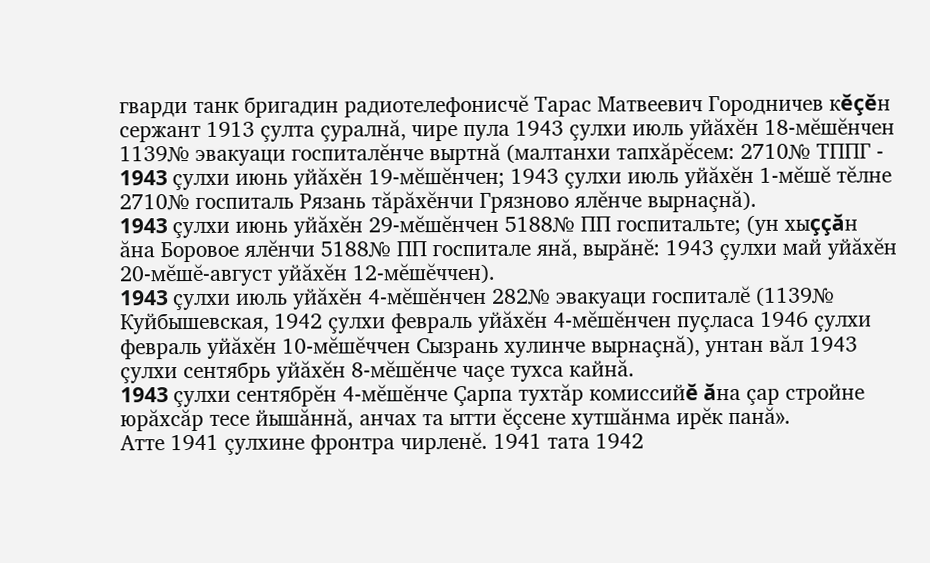гварди танк бригадин радиотелефонисчĕ Тарас Матвеевич Городничев кĕçĕн сержант 1913 çулта çуралнă‚ чире пула 1943 çулхи июль уйăхĕн 18-мĕшĕнчен 1139№ эвакуаци госпиталĕнче выртнă (малтанхи тапхăрĕсем: 2710№ ТППГ - 1943 çулхи июнь уйăхĕн 19-мĕшĕнчен; 1943 çулхи июль уйăхĕн 1-мĕшĕ тĕлне 2710№ госпиталь Рязань тăрăхĕнчи Грязново ялĕнче вырнаçнă).
1943 çулхи июнь уйăхĕн 29-мĕшĕнчен 5188№ ПП госпитальте; (ун хыççăн ăна Боровое ялĕнчи 5188№ ПП госпитале янă‚ вырăнĕ: 1943 çулхи май уйăхĕн 20-мĕшĕ-август уйăхĕн 12-мĕшĕччен).
1943 çулхи июль уйăхĕн 4-мĕшĕнчен 282№ эвакуаци госпиталĕ (1139№ Куйбышевская‚ 1942 çулхи февраль уйăхĕн 4-мĕшĕнчен пуçласа 1946 çулхи февраль уйăхĕн 10-мĕшĕччен Сызрань хулинче вырнаçнă)‚ унтан вăл 1943 çулхи сентябрь уйăхĕн 8-мĕшĕнче чаçе тухса кайнă.
1943 çулхи сентябрĕн 4-мĕшĕнче Çарпа тухтăр комиссийĕ ăна çар стройне юрăхсăр тесе йышăннă, анчах та ытти ĕçсене хутшăнма ирĕк панă».
Атте 1941 çулхине фронтра чирленĕ. 1941 тата 1942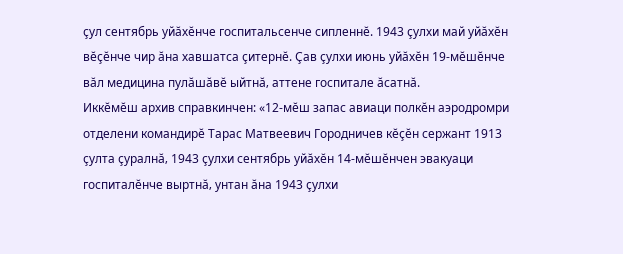çул сентябрь уйăхĕнче госпитальсенче сипленнĕ. 1943 çулхи май уйăхĕн вĕçĕнче чир ăна хавшатса çитернĕ. Çав çулхи июнь уйăхĕн 19-мĕшĕнче вăл медицина пулăшăвĕ ыйтнă‚ аттене госпитале ăсатнă.
Иккĕмĕш архив справкинчен: «12-мĕш запас авиаци полкĕн аэродромри отделени командирĕ Тарас Матвеевич Городничев кĕçĕн сержант 1913 çулта çуралнă‚ 1943 çулхи сентябрь уйăхĕн 14-мĕшĕнчен эвакуаци госпиталĕнче выртнă‚ унтан ăна 1943 çулхи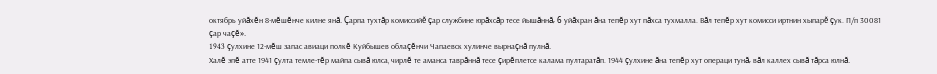октябрь уйăхĕн 8-мĕшĕнче килне янă. Çарпа тухтăр комиссийĕ çар службине юрăхсăр тесе йышăннă‚ 6 уйăхран ăна тепĕр хут пăхса тухмалла. Вăл тепĕр хут комисси иртнин хыпарĕ çук. П/п 30081 çар чаçĕ».
1943 çулхине 12-мĕш запас авиаци полкĕ Куйбышев облаçĕнчи Чапаевск хулинче вырнаçнă пулнă.
Халĕ эпĕ атте 1941 çулта темле-тĕр майпа сывă юлса‚ чирлĕ те аманса таврăннă тесе çирĕплетсе калама пултаратăп. 1944 çулхине ăна тепĕр хут операци тунă‚ вăл каллех сывă тăрса юлнă.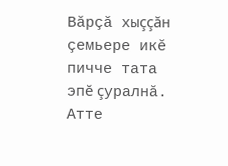Вăрçă хыççăн çемьере икĕ пичче тата эпĕ çуралнă. Атте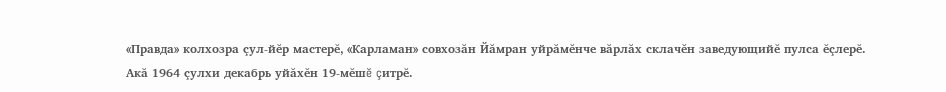«Правда» колхозра çул-йĕр мастерĕ‚ «Карламан» совхозăн Йăмран уйрăмĕнче вăрлăх склачĕн заведующийĕ пулса ĕçлерĕ.
Акă 1964 çулхи декабрь уйăхĕн 19-мĕшĕ çитрĕ.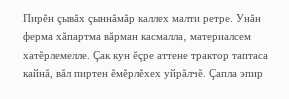Пирĕн çывăх çыннăмăр каллех малти ретре. Унăн ферма хăпартма вăрман касмалла‚ материалсем хатĕрлемелле. Çак кун ĕçре аттене трактор таптаса кайнă, вăл пиртен ĕмĕрлĕхех уйрăлчĕ. Çапла эпир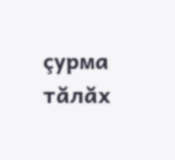çурма тăлăх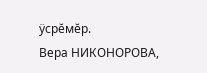ÿсрĕмĕр.
Вера НИКОНОРОВА,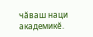чăваш наци академикĕ.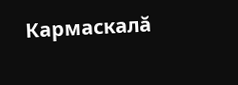Кармаскалă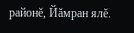районĕ, Йăмран ялĕ.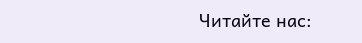Читайте нас: